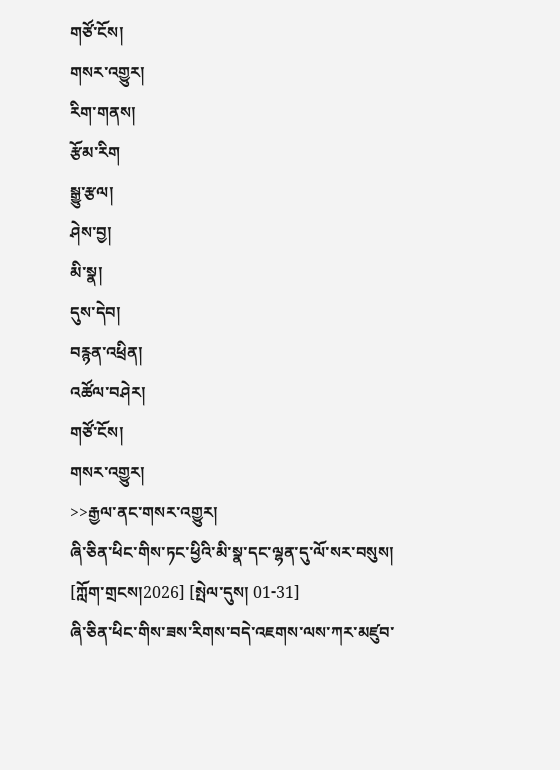གཙོ་ངོས།
གསར་འགྱུར།
རིག་གནས།
རྩོམ་རིག
སྒྱུ་རྩལ།
ཤེས་བྱ།
མི་སྣ།
དུས་དེབ།
བརྙན་འཕྲིན།
འཚོལ་བཤེར།
གཙོ་ངོས།
གསར་འགྱུར།
>>རྒྱལ་ནང་གསར་འགྱུར།
ཞི་ཅིན་ཕིང་གིས་ཏང་ཕྱིའི་མི་སྣ་དང་ལྷན་དུ་ལོ་སར་བསུས།
[ཀློག་གྲངས།2026] [སྤེལ་དུས། 01-31]
ཞི་ཅིན་ཕིང་གིས་ཟས་རིགས་བདེ་འཇགས་ལས་ཀར་མཛུབ་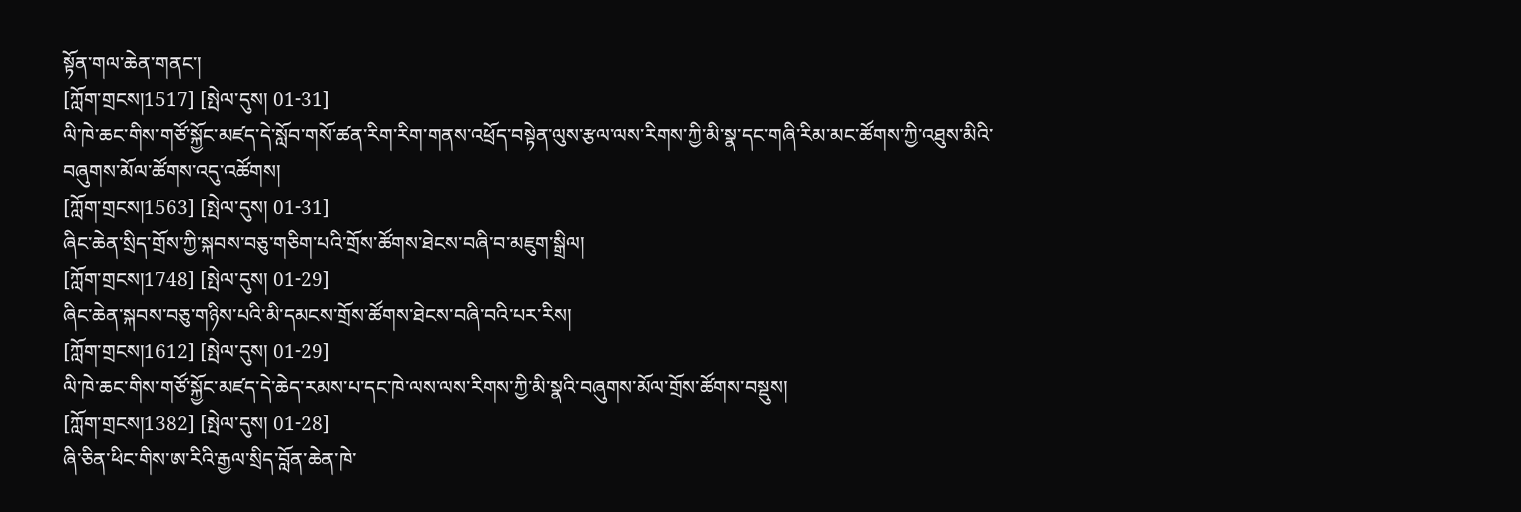སྟོན་གལ་ཆེན་གནང་།
[ཀློག་གྲངས།1517] [སྤེལ་དུས། 01-31]
ལི་ཁེ་ཆང་གིས་གཙོ་སྐྱོང་མཛད་དེ་སློབ་གསོ་ཚན་རིག་རིག་གནས་འཕྲོད་བསྟེན་ལུས་རྩལ་ལས་རིགས་ཀྱི་མི་སྣ་དང་གཞི་རིམ་མང་ཚོགས་ཀྱི་འཐུས་མིའི་བཞུགས་མོལ་ཚོགས་འདུ་འཚོགས།
[ཀློག་གྲངས།1563] [སྤེལ་དུས། 01-31]
ཞིང་ཆེན་སྲིད་གྲོས་ཀྱི་སྐབས་བཅུ་གཅིག་པའི་གྲོས་ཚོགས་ཐེངས་བཞི་བ་མཇུག་སྒྲིལ།
[ཀློག་གྲངས།1748] [སྤེལ་དུས། 01-29]
ཞིང་ཆེན་སྐབས་བཅུ་གཉིས་པའི་མི་དམངས་གྲོས་ཚོགས་ཐེངས་བཞི་བའི་པར་རིས།
[ཀློག་གྲངས།1612] [སྤེལ་དུས། 01-29]
ལི་ཁེ་ཆང་གིས་གཙོ་སྐྱོང་མཛད་དེ་ཆེད་རམས་པ་དང་ཁེ་ལས་ལས་རིགས་ཀྱི་མི་སྣའི་བཞུགས་མོལ་གྲོས་ཚོགས་བསྡུས།
[ཀློག་གྲངས།1382] [སྤེལ་དུས། 01-28]
ཞི་ཅིན་ཕིང་གིས་ཨ་རིའི་རྒྱལ་སྲིད་བློན་ཆེན་ཁེ་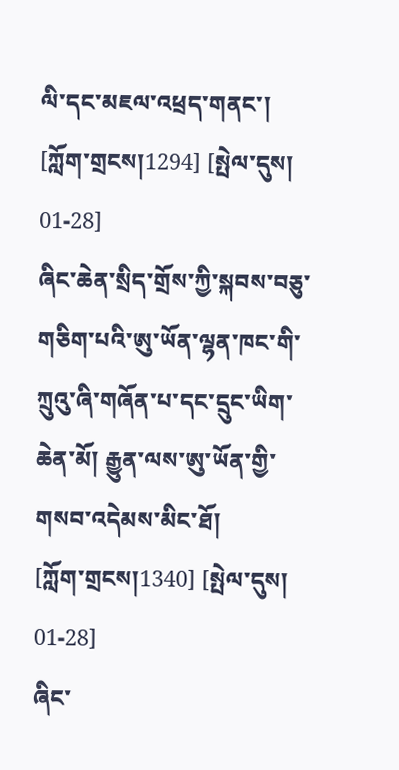ལི་དང་མཇལ་འཕྲད་གནང་།
[ཀློག་གྲངས།1294] [སྤེལ་དུས། 01-28]
ཞིང་ཆེན་སྲིད་གྲོས་ཀྱི་སྐབས་བཅུ་གཅིག་པའི་ཨུ་ཡོན་ལྷན་ཁང་གི་ཀྲུའུ་ཞི་གཞོན་པ་དང་དྲུང་ཡིག་ཆེན་མོ། རྒྱུན་ལས་ཨུ་ཡོན་གྱི་གསབ་འདེམས་མིང་ཐོ།
[ཀློག་གྲངས།1340] [སྤེལ་དུས། 01-28]
ཞིང་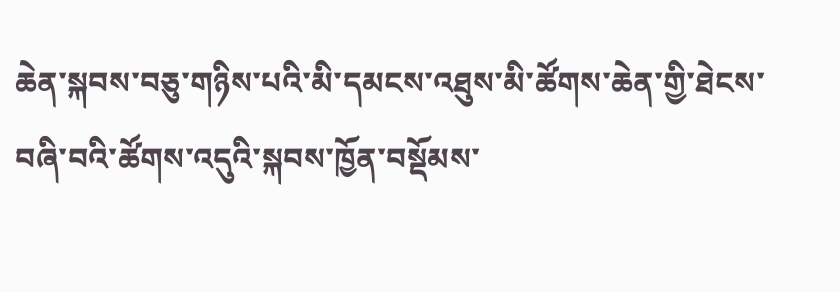ཆེན་སྐབས་བཅུ་གཉིས་པའི་མི་དམངས་འཐུས་མི་ཚོགས་ཆེན་གྱི་ཐེངས་བཞི་བའི་ཚོགས་འདུའི་སྐབས་ཁྱོན་བསྡོམས་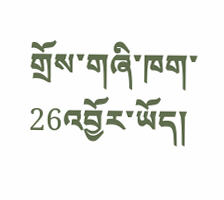གྲོས་གཞི་ཁག་26འབྱོར་ཡོད།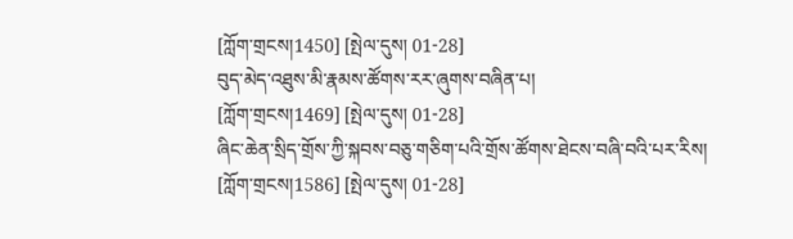[ཀློག་གྲངས།1450] [སྤེལ་དུས། 01-28]
བུད་མེད་འཐུས་མི་རྣམས་ཚོགས་རར་ཞུགས་བཞིན་པ།
[ཀློག་གྲངས།1469] [སྤེལ་དུས། 01-28]
ཞིང་ཆེན་སྲིད་གྲོས་ཀྱི་སྐབས་བཅུ་གཅིག་པའི་གྲོས་ཚོགས་ཐེངས་བཞི་བའི་པར་རིས།
[ཀློག་གྲངས།1586] [སྤེལ་དུས། 01-28]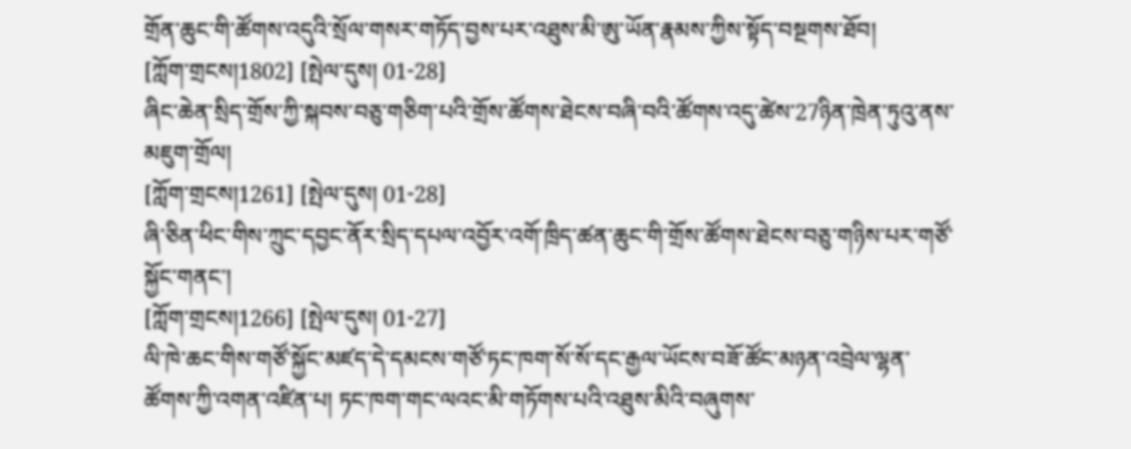གྲོན་ཆུང་གི་ཚོགས་འདུའི་སྲོལ་གསར་གཏོད་བྱས་པར་འཐུས་མི་ཨུ་ཡོན་རྣམས་ཀྱིས་སྟོད་བསྔགས་ཐོབ།
[ཀློག་གྲངས།1802] [སྤེལ་དུས། 01-28]
ཞིང་ཆེན་སྲིད་གྲོས་ཀྱི་སྐབས་བཅུ་གཅིག་པའི་གྲོས་ཚོགས་ཐེངས་བཞི་བའི་ཚོགས་འདུ་ཚེས་27ཉིན་ཁྲེན་ཏུའུ་ནས་མཇུག་གྲོལ།
[ཀློག་གྲངས།1261] [སྤེལ་དུས། 01-28]
ཞི་ཅིན་ཕིང་གིས་ཀྲུང་དབྱང་ནོར་སྲིད་དཔལ་འབྱོར་འགོ་ཁྲིད་ཚན་ཆུང་གི་གྲོས་ཚོགས་ཐེངས་བཅུ་གཉིས་པར་གཙོ་སྐྱོང་གནང་།
[ཀློག་གྲངས།1266] [སྤེལ་དུས། 01-27]
ལི་ཁེ་ཆང་གིས་གཙོ་སྐྱོང་མཛད་དེ་དམངས་གཙོ་ཏང་ཁག་སོ་སོ་དང་རྒྱལ་ཡོངས་བཟོ་ཚོང་མཉན་འབྲེལ་ལྷན་ཚོགས་ཀྱི་འགན་འཛིན་པ། ཏང་ཁག་གང་ལའང་མི་གཏོགས་པའི་འཐུས་མིའི་བཞུགས་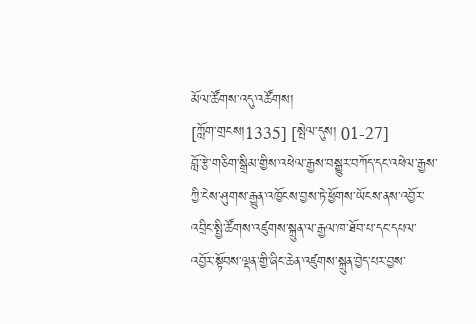མོལ་ཚོགས་འདུ་འཚོགས།
[ཀློག་གྲངས།1335] [སྤེལ་དུས། 01-27]
བློ་རྩེ་གཅིག་སྒྲིམ་གྱིས་འཕེལ་རྒྱས་བསྒྱུར་བཀོད་དང་འཕེལ་རྒྱས་ཀྱི་ངེས་ཤུགས་རྒྱུན་འཁྱོངས་བྱས་ཏེ་ཕྱོགས་ཡོངས་ནས་འབྱོར་འབྲིང་སྤྱི་ཚོགས་འཛུགས་སྐྲུན་ལ་རྒྱལ་ཁ་ཐོབ་པ་དང་དཔལ་འབྱོར་སྟོབས་ལྡན་གྱི་ཞིང་ཆེན་འཛུགས་སྐྲུན་བྱེད་པར་བྱས་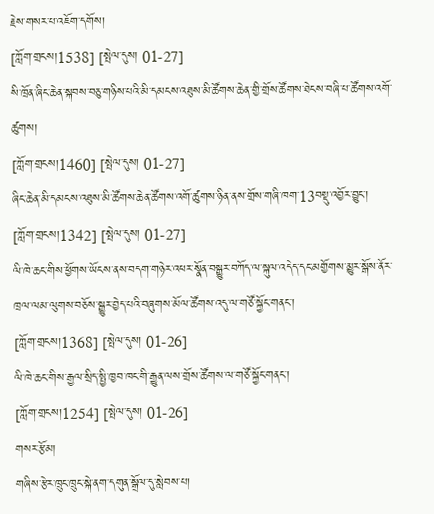རྗེས་གསར་པ་འཇོག་དགོས།
[ཀློག་གྲངས།1538] [སྤེལ་དུས། 01-27]
སི་ཁྲོན་ཞིང་ཆེན་སྐབས་བཅུ་གཉིས་པའི་མི་དམངས་འཐུས་མི་ཚོགས་ཆེན་གྱི་གྲོས་ཚོགས་ཐེངས་བཞི་པ་ཚོགས་འགོ་ཚུགས།
[ཀློག་གྲངས།1460] [སྤེལ་དུས། 01-27]
ཞིང་ཆེན་མི་དམངས་འཐུས་མི་ཚོགས་ཆེན་ཚོགས་འགོ་ཚུགས་ཉིན་ནས་གྲོས་གཞི་ཁག་13བསྡུ་འབྱོར་བྱུང་།
[ཀློག་གྲངས།1342] [སྤེལ་དུས། 01-27]
ལི་ཁེ་ཆང་གིས་ཕྱོགས་ཡོངས་ནས་བདག་གཉེར་འཕར་སྣོན་བསྒྱུར་བཀོད་ལ་སྐུལ་འདེད་དང་མགྱོགས་མྱུར་སྒོས་ནོར་ཁྲལ་ལམ་ལུགས་བཅོས་སྒྱུར་བྱེད་པའི་བཞུགས་མོལ་ཚོགས་འདུ་ལ་གཙོ་སྐྱོང་གནང་།
[ཀློག་གྲངས།1368] [སྤེལ་དུས། 01-26]
ལི་ཁེ་ཆང་གིས་རྒྱལ་སྲིད་སྤྱི་ཁྱབ་ཁང་གི་རྒྱུན་ལས་གྲོས་ཚོགས་ལ་གཙོ་སྐྱོང་གནང་།
[ཀློག་གྲངས།1254] [སྤེལ་དུས། 01-26]
གསར་རྩོམ།
གཞིས་རྩེར་ཁྲུང་ཁྲུང་སྐེ་ནག་དགུན་སྒྲོལ་དུ་སླེབས་པ།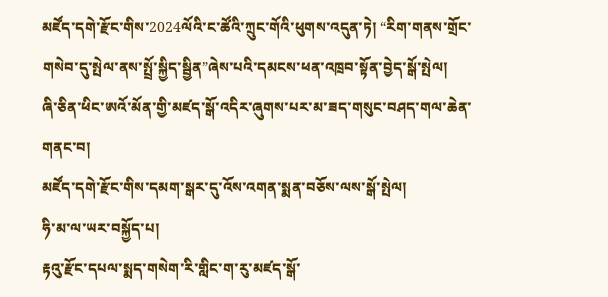མཛོད་དགེ་རྫོང་གིས་2024ལོའི་ང་ཚོའི་ཀྲུང་གོའི་ཕུགས་འདུན་ཏེ། “རིག་གནས་གྲོང་གསེབ་དུ་སྤེལ་ནས་སྤྲོ་སྐྱིད་སྦྱིན”ཞེས་པའི་དམངས་ཕན་འཁྲབ་སྟོན་བྱེད་སྒོ་སྤེལ།
ཞི་ཅིན་ཕིང་ཨའོ་མོན་གྱི་མཛད་སྒོ་འདིར་ཞུགས་པར་མ་ཟད་གསུང་བཤད་གལ་ཆེན་གནང་བ།
མཛོད་དགེ་རྫོང་གིས་དམག་སྒར་དུ་འོས་འགན་སྨན་བཅོས་ལས་སྒོ་སྤེལ།
ཧི་མ་ལ་ཡར་བསྐྱོད་པ།
རྟའུ་རྫོང་དཔལ་སྨད་གསེག་རི་གླིང་ག་རུ་མཛད་སྒོ་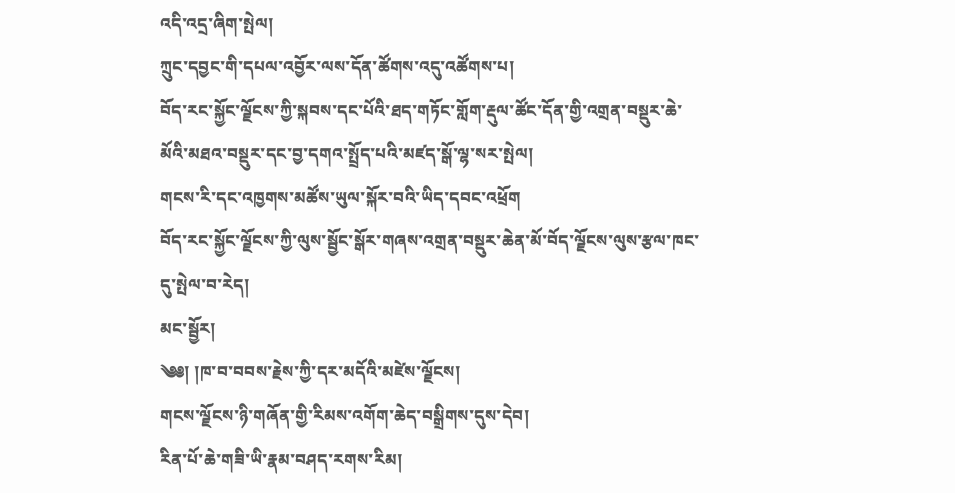འདི་འདྲ་ཞིག་སྤེལ།
ཀྲུང་དབྱང་གི་དཔལ་འབྱོར་ལས་དོན་ཚོགས་འདུ་འཚོགས་པ།
བོད་རང་སྐྱོང་ལྗོངས་ཀྱི་སྐབས་དང་པོའི་ཐད་གཏོང་གློག་རྡུལ་ཚོང་དོན་གྱི་འགྲན་བསྡུར་ཆེ་མོའི་མཐའ་བསྡུར་དང་བྱ་དགའ་སྤྲོད་པའི་མཛད་སྒོ་ལྷ་སར་སྤེལ།
གངས་རི་དང་འཁྱགས་མཚོས་ཡུལ་སྐོར་བའི་ཡིད་དབང་འཕྲོག
བོད་རང་སྐྱོང་ལྗོངས་ཀྱི་ལུས་སྦྱོང་སྒོར་གཞས་འགྲན་བསྡུར་ཆེན་མོ་བོད་ལྗོངས་ལུས་རྩལ་ཁང་དུ་སྤེལ་བ་རེད།
མང་སྦྱོར།
༄༅། །ཁ་བ་བབས་རྗེས་ཀྱི་དར་མདོའི་མཛེས་ལྗོངས།
གངས་ལྗོངས་ཉི་གཞོན་གྱི་རིམས་འགོག་ཆེད་བསྒྲིགས་དུས་དེབ།
རིན་པོ་ཆེ་གཟི་ཡི་རྣམ་བཤད་རགས་རིམ།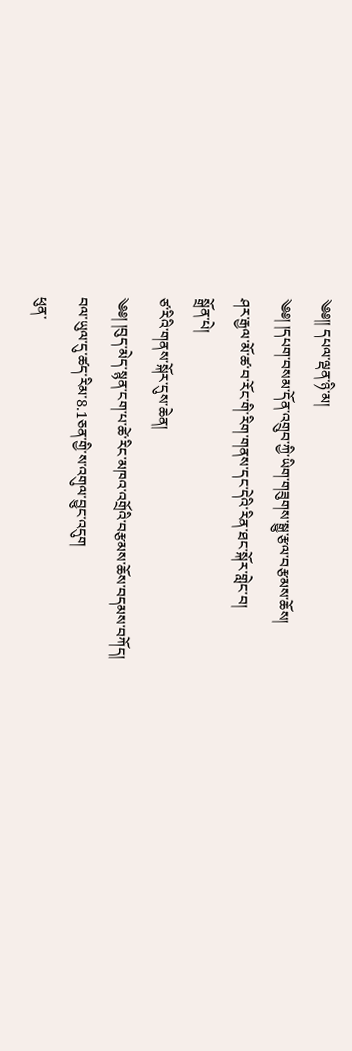༄༅།། དཔལ་ལྡན་ཉི་མ།
༄༅། །དཔག་བསམ་དོན་འགྲུབ་ཀྱི་ཡིག་གཟུགས་སྒྱུ་རྩལ་བརྩམས་ཆོས།
ཤར་རྒྱལ་མོ་ཚ་བ་རོང་གི་རིག་གནས་དང་དེའི་རིན་ཐང་སྐོར་གླེང་བ།
སྒྲོན་པེ།
ཙ་རིའི་གནས་སྐོར་དུས་ཆེན།
༄༅། །བུད་མེད་སྙན་ངག་པ་ཚེ་རིང་མཁའ་འགྲོའི་བརྩམས་ཆོས་བདམས་བཀོད།
བལ་ཡུལ་དུ་ཚད་རིམ་8.1ཅན་གྱི་ས་འགུལ་བྱུང་འདུག
ཕུན་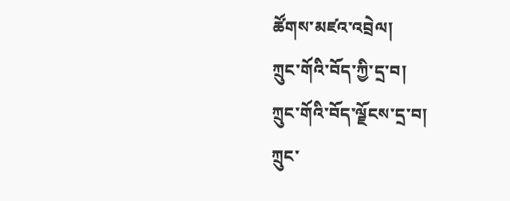ཚོགས་མཛའ་འབྲེལ།
ཀྲུང་གོའི་བོད་ཀྱི་དྲ་བ།
ཀྲུང་གོའི་བོད་ལྗོངས་དྲ་བ།
ཀྲུང་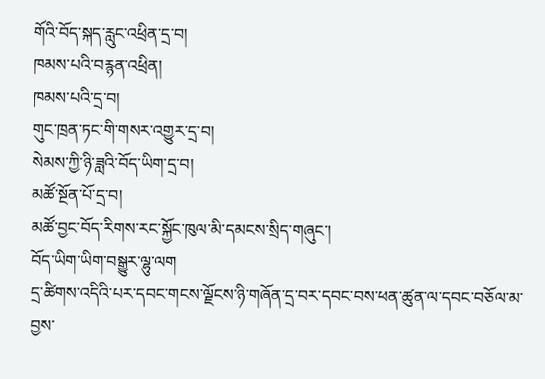གོའི་བོད་སྐད་རླུང་འཕྲིན་དྲ་བ།
ཁམས་པའི་བརྙན་འཕྲིན།
ཁམས་པའི་དྲ་བ།
གུང་ཁྲན་ཏང་གི་གསར་འགྱུར་དྲ་བ།
སེམས་ཀྱི་ཉི་ཟླའི་བོད་ཡིག་དྲ་བ།
མཚོ་སྔོན་པོ་དྲ་བ།
མཚོ་བྱང་བོད་རིགས་རང་སྐྱོང་ཁུལ་མི་དམངས་སྲིད་གཞུང་།
བོད་ཡིག་ཡིག་བསྒྱུར་ལྷུ་ལག
དྲ་ཚིགས་འདིའི་པར་དབང་གངས་ལྗོངས་ཉི་གཞོན་དྲ་བར་དབང་བས་ཕན་ཚུན་ལ་དབང་བཅོལ་མ་བྱས་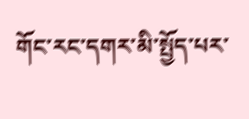གོང་རང་དགར་མི་སྤྱོད་པར་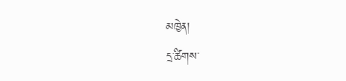མཁྱེན།
དྲ་ཚིགས་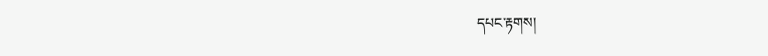དཔང་རྟགས།